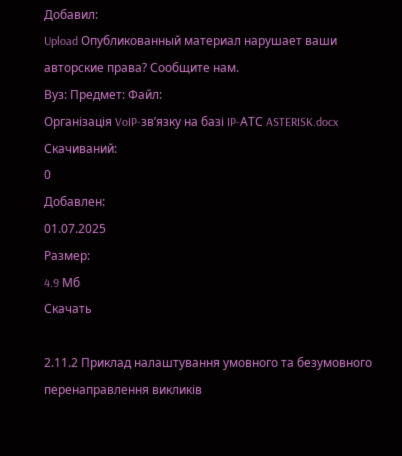Добавил:
Upload Опубликованный материал нарушает ваши авторские права? Сообщите нам.
Вуз: Предмет: Файл:
Організація VoIP-зв’язку на базі IP-АТС ASTERISK.docx
Скачиваний:
0
Добавлен:
01.07.2025
Размер:
4.9 Mб
Скачать

2.11.2 Приклад налаштування умовного та безумовного перенаправлення викликів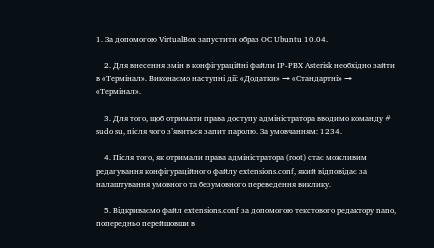1. За допомогою VirtualBox запустити образ ОС Ubuntu 10.04.

    2. Для внесення змін в конфігураційні файли IP-PBX Asterisk необхідно зайти в «Термінал». Виконаємо наступні дії: «Додатки» → «Стандартні» → «Термінал».

    3. Для того, щоб отримати права доступу адміністратора вводимо команду # sudo su, після чого з’явиться запит паролю. За умовчанням: 1234.

    4. Після того, як отримали права адміністратора (root) стає можливим редагування конфігураційного файлу extensions.conf, який відповідає за налаштування умовного та безумовного переведення виклику.

    5. Відкриваємо файл extensions.conf за допомогою текстового редактору nano, попередньо перейшовши в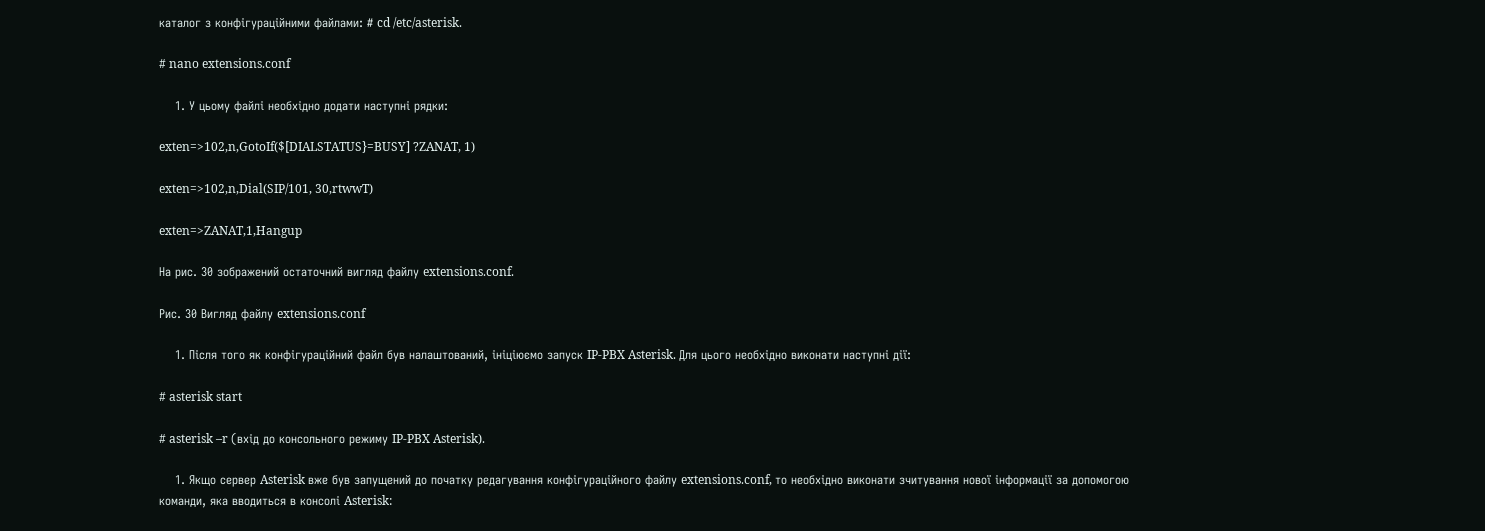каталог з конфігураційними файлами: # cd /etc/asterisk.

# nano extensions.conf

    1. У цьому файлі необхідно додати наступні рядки:

exten=>102,n,GotoIf($[DIALSTATUS}=BUSY] ?ZANAT, 1)

exten=>102,n,Dial(SIP/101, 30,rtwwT)

exten=>ZANAT,1,Hangup

На рис. 30 зображений остаточний вигляд файлу extensions.conf.

Рис. 30 Вигляд файлу extensions.conf

    1. Після того як конфігураційний файл був налаштований, ініціюємо запуск IP-PBX Asterisk. Для цього необхідно виконати наступні дії:

# asterisk start

# asterisk –r (вхід до консольного режиму IP-PBX Asterisk).

    1. Якщо сервер Asterisk вже був запущений до початку редагування конфігураційного файлу extensions.conf, то необхідно виконати зчитування нової інформації за допомогою команди, яка вводиться в консолі Asterisk: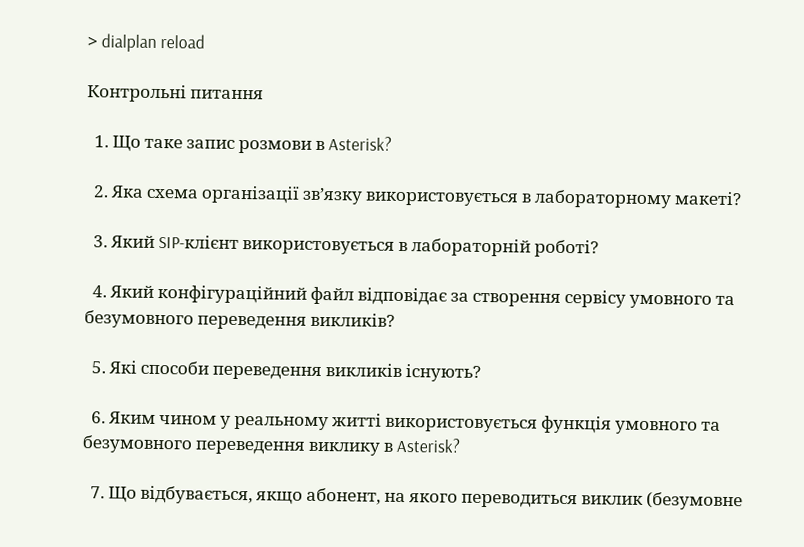> dialplan reload

Контрольні питання

  1. Що таке запис розмови в Asterisk?

  2. Яка схема організації зв’язку використовується в лабораторному макеті?

  3. Який SIP-клієнт використовується в лабораторній роботі?

  4. Який конфігураційний файл відповідає за створення сервісу умовного та безумовного переведення викликів?

  5. Які способи переведення викликів існують?

  6. Яким чином у реальному житті використовується функція умовного та безумовного переведення виклику в Asterisk?

  7. Що відбувається, якщо абонент, на якого переводиться виклик (безумовне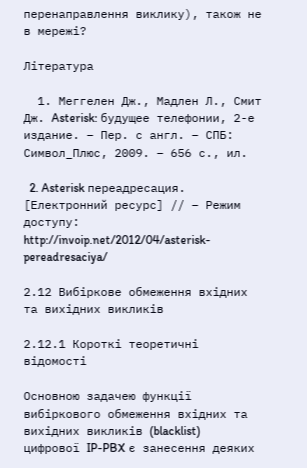перенаправлення виклику), також не в мережі?

Література

  1. Меггелен Дж., Мадлен Л., Смит Дж. Asterisk: будущее телефонии, 2-е издание. – Пер. с англ. – СПБ: Символ_Плюс, 2009. – 656 с., ил.

  2. Asterisk переадресация. [Електронний ресурс] // – Режим доступу: http://invoip.net/2012/04/asterisk-pereadresaciya/

2.12 Вибіркове обмеження вхідних та вихідних викликів

2.12.1 Короткі теоретичні відомості

Основною задачею функції вибіркового обмеження вхідних та вихідних викликів (blacklist) цифрової IP-PBX є занесення деяких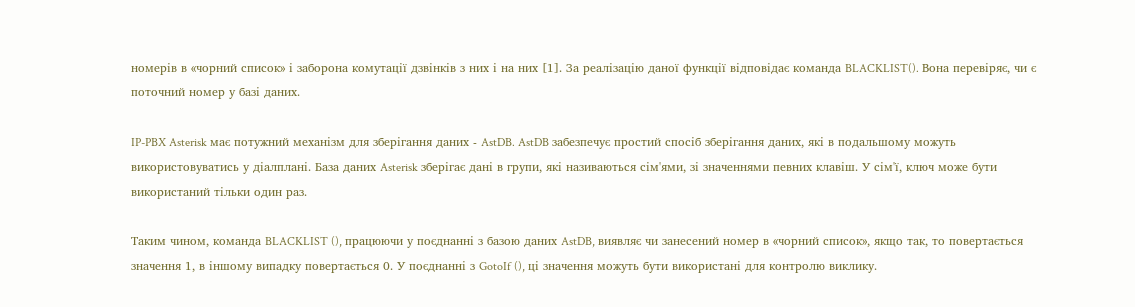номерів в «чорний список» і заборона комутації дзвінків з них і на них [1]. За реалізацію даної функції відповідає команда BLACKLIST(). Вона перевіряє, чи є поточний номер у базі даних.

IP-PBX Asterisk має потужний механізм для зберігання даних - AstDB. AstDB забезпечує простий спосіб зберігання даних, які в подальшому можуть використовуватись у діалплані. База даних Asterisk зберігає дані в групи, які називаються сім'ями, зі значеннями певних клавіш. У сім'ї, ключ може бути використаний тільки один раз.

Таким чином, команда BLACKLIST (), працюючи у поєднанні з базою даних AstDB, виявляє чи занесений номер в «чорний список», якщо так, то повертається значення 1, в іншому випадку повертається 0. У поєднанні з GotoIf (), ці значення можуть бути використані для контролю виклику.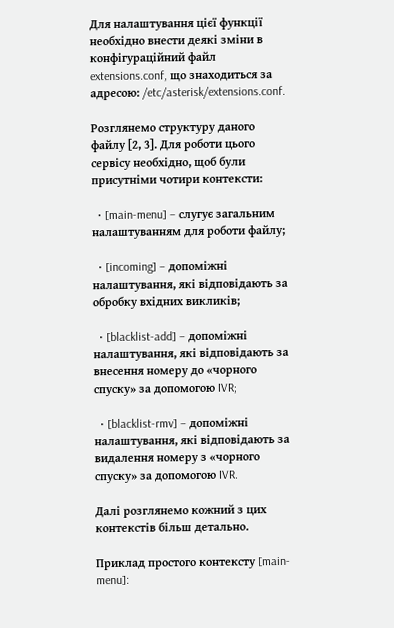Для налаштування цієї функції необхідно внести деякі зміни в конфігураційний файл extensions.conf, що знаходиться за адресою: /etc/asterisk/extensions.conf.

Розглянемо структуру даного файлу [2, 3]. Для роботи цього сервісу необхідно, щоб були присутніми чотири контексти:

  • [main-menu] – слугує загальним налаштуванням для роботи файлу;

  • [incoming] – допоміжні налаштування, які відповідають за обробку вхідних викликів;

  • [blacklist-add] – допоміжні налаштування, які відповідають за внесення номеру до «чорного спуску» за допомогою IVR;

  • [blacklist-rmv] – допоміжні налаштування, які відповідають за видалення номеру з «чорного спуску» за допомогою IVR.

Далі розглянемо кожний з цих контекстів більш детально.

Приклад простого контексту [main-menu]: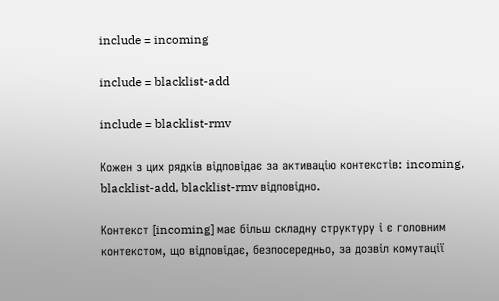include = incoming

include = blacklist-add

include = blacklist-rmv

Кожен з цих рядків відповідає за активацію контекстів: incoming, blacklist-add, blacklist-rmv відповідно.

Контекст [incoming] має більш складну структуру і є головним контекстом, що відповідає, безпосередньо, за дозвіл комутації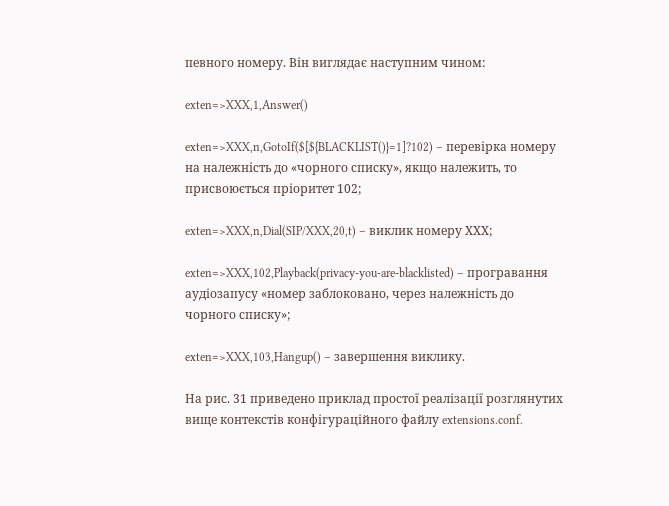певного номеру. Він виглядає наступним чином:

exten=>XXX,1,Answer()

exten=>XXX,n,GotoIf($[${BLACKLIST()}=1]?102) – перевірка номеру на належність до «чорного списку», якщо належить, то присвоюється пріоритет 102;

exten=>XXX,n,Dial(SIP/XXX,20,t) – виклик номеру ХХХ;

exten=>XXX,102,Playback(privacy-you-are-blacklisted) – програвання аудіозапусу «номер заблоковано, через належність до чорного списку»;

exten=>XXX,103,Hangup() – завершення виклику.

На рис. 31 приведено приклад простої реалізації розглянутих вище контекстів конфігураційного файлу extensions.conf.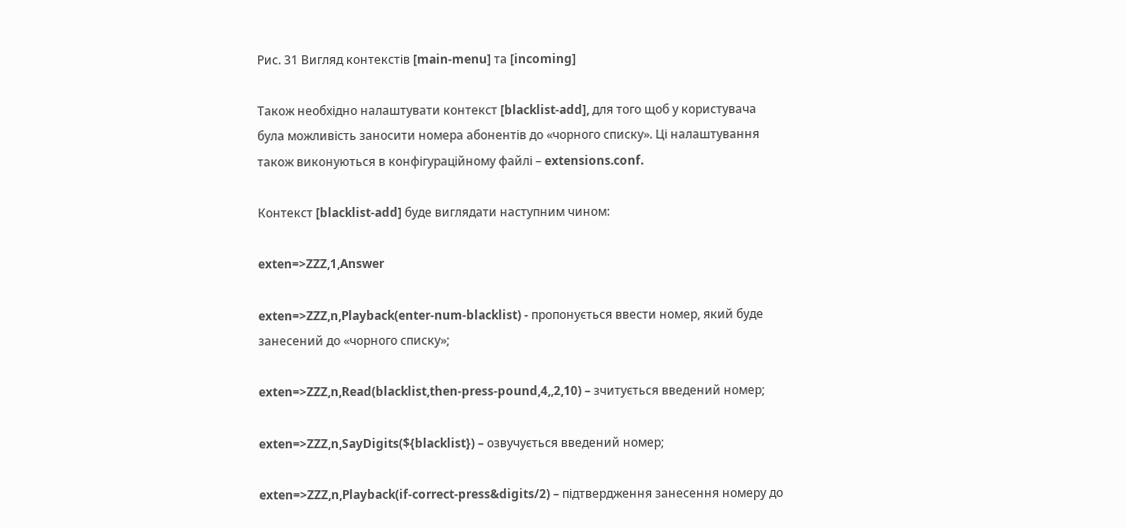Рис. 31 Вигляд контекстів [main-menu] та [incoming]

Також необхідно налаштувати контекст [blacklist-add], для того щоб у користувача була можливість заносити номера абонентів до «чорного списку». Ці налаштування також виконуються в конфігураційному файлі – extensions.conf.

Контекст [blacklist-add] буде виглядати наступним чином:

exten=>ZZZ,1,Answer

exten=>ZZZ,n,Playback(enter-num-blacklist) - пропонується ввести номер, який буде занесений до «чорного списку»;

exten=>ZZZ,n,Read(blacklist,then-press-pound,4,,2,10) – зчитується введений номер;

exten=>ZZZ,n,SayDigits(${blacklist}) – озвучується введений номер;

exten=>ZZZ,n,Playback(if-correct-press&digits/2) – підтвердження занесення номеру до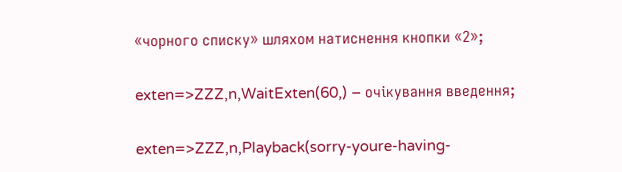«чорного списку» шляхом натиснення кнопки «2»;

exten=>ZZZ,n,WaitExten(60,) – очікування введення;

exten=>ZZZ,n,Playback(sorry-youre-having-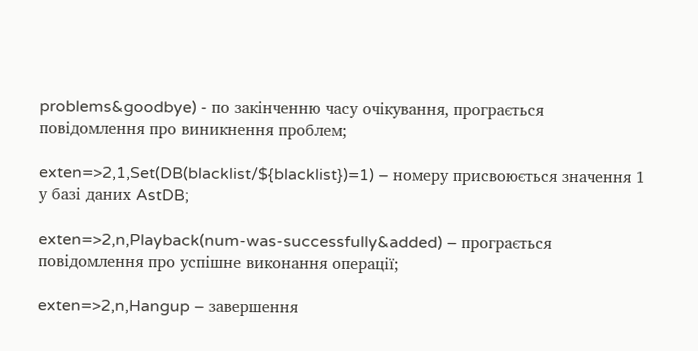problems&goodbye) - по закінченню часу очікування, програється повідомлення про виникнення проблем;

exten=>2,1,Set(DB(blacklist/${blacklist})=1) – номеру присвоюється значення 1 у базі даних AstDB;

exten=>2,n,Playback(num-was-successfully&added) – програється повідомлення про успішне виконання операції;

exten=>2,n,Hangup – завершення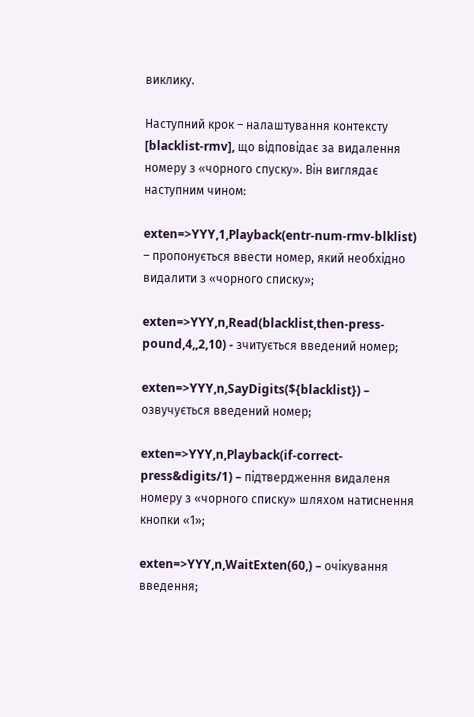виклику.

Наступний крок – налаштування контексту [blacklist-rmv], що відповідає за видалення номеру з «чорного спуску». Він виглядає наступним чином:

exten=>YYY,1,Playback(entr-num-rmv-blklist) – пропонується ввести номер, який необхідно видалити з «чорного списку»;

exten=>YYY,n,Read(blacklist,then-press-pound,4,,2,10) - зчитується введений номер;

exten=>YYY,n,SayDigits(${blacklist}) – озвучується введений номер;

exten=>YYY,n,Playback(if-correct-press&digits/1) – підтвердження видаленя номеру з «чорного списку» шляхом натиснення кнопки «1»;

exten=>YYY,n,WaitExten(60,) – очікування введення;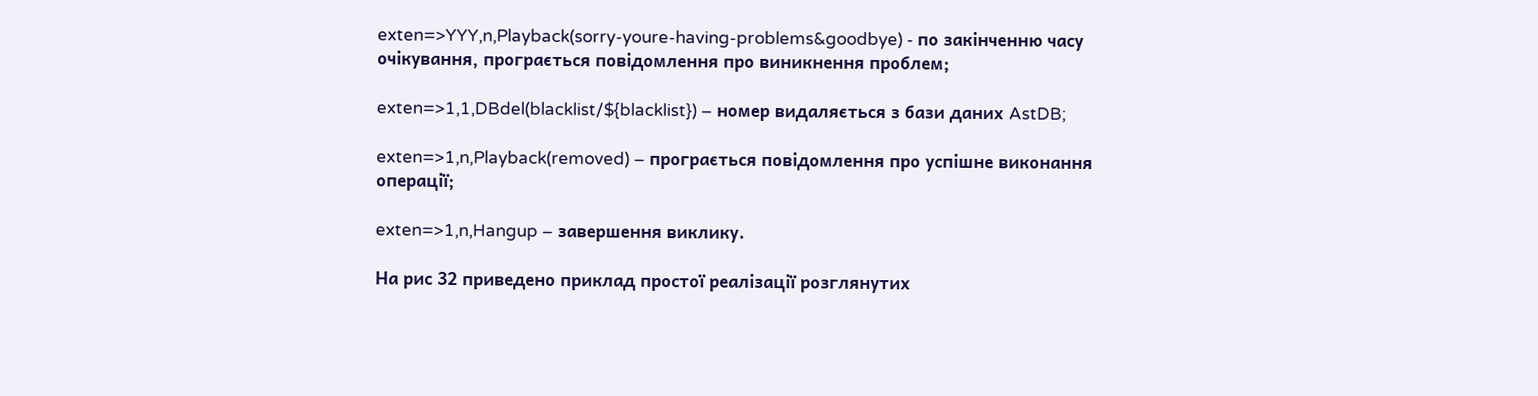exten=>YYY,n,Playback(sorry-youre-having-problems&goodbye) - по закінченню часу очікування, програється повідомлення про виникнення проблем;

exten=>1,1,DBdel(blacklist/${blacklist}) – номер видаляється з бази даних AstDB;

exten=>1,n,Playback(removed) – програється повідомлення про успішне виконання операції;

exten=>1,n,Hangup – завершення виклику.

На рис 32 приведено приклад простої реалізації розглянутих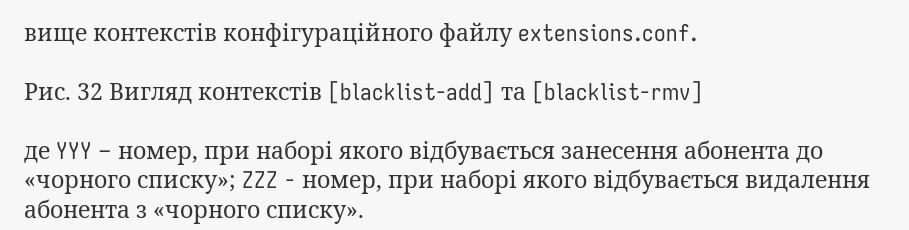вище контекстів конфігураційного файлу extensions.conf.

Рис. 32 Вигляд контекстів [blacklist-add] та [blacklist-rmv]

де YYY – номер, при наборі якого відбувається занесення абонента до «чорного списку»; ZZZ - номер, при наборі якого відбувається видалення абонента з «чорного списку».